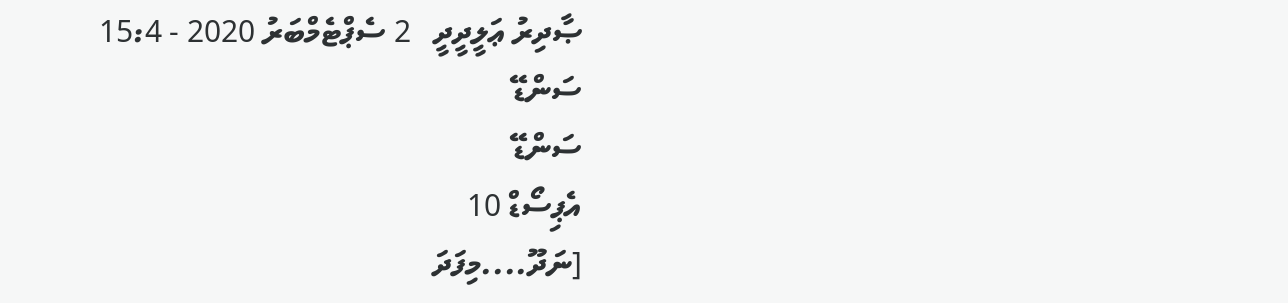ޞާދިރު ޢަލީދީދީ   2 ސެޕްޓެމްބަރު 2020 - 15:4
ސަންޑޭ
ސަންޑޭ
އެޕިސޯޑް 10
[ނަދޫ....މިފަދަ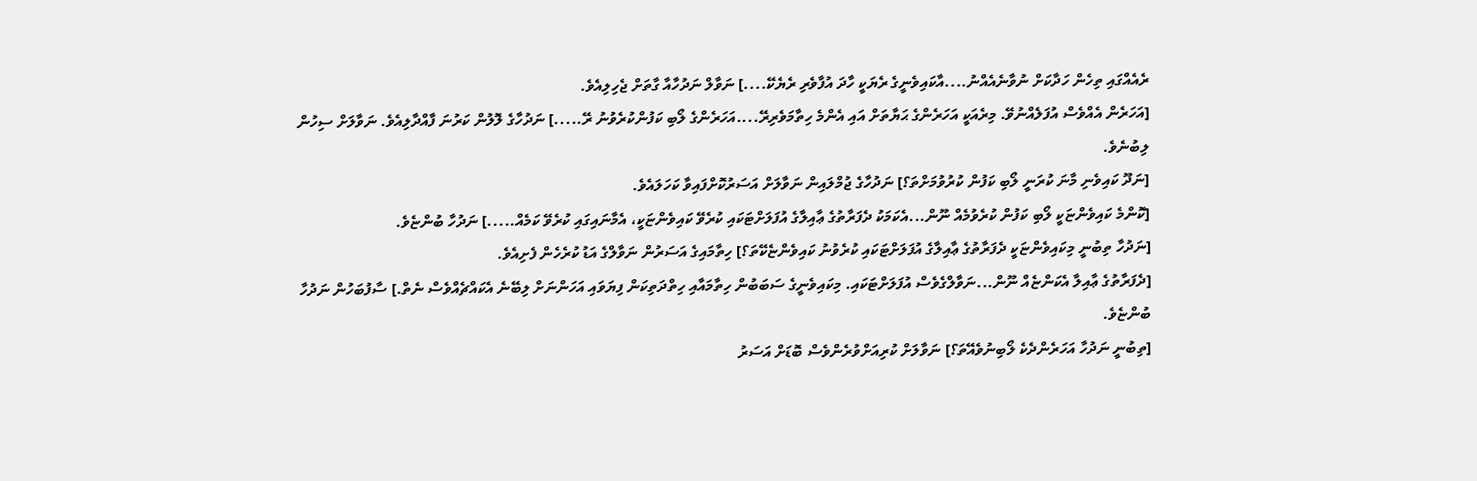ރެއެއްގައި ތިހެން ހަދާކަށް ނުވާނެއެއްނު....އާކައިވެނީގެ ރެޔަކީ ހާދަ އުފާވެރި ރެޔެކޭ....] ނަވާލް ނަދުހާއާ ގާތަށް ޖެހިލިއެވެ.
[އަހަރެން އެއްވެސް އުފަލެއްނުވޭ. މިރެއަކީ އަހަރެންގެ ޙަޔާތަށް އައި އެންމެ ހިތާމަވެރިރޭ....އަހަރެންގެ ލޯބި ކަފުންކުރެވުނު ރޭ.....] ނަދުހާގެ ލޮލުން ކަރުނަ ފާއްދާލިއެވެ. ނަވާލަށް ސިހުން ލިބުނެވެ.
[ނަދޫ ކައިވެނި މާނަ ކުރަނީ ލޯބި ކަފުން ކުރުވުމަށްތަ؟] ނަދުހާގެ ޖުމްލައިން ނަވާލަށް އަސަރުކޮށްފައިވާ ކަހަލައެވެ.
[ކޮންމެ ކައިވެންޏަކީ ލޯބި ކަފުން ކުރެވުމެއް ނޫން...އެކަމަކު ދެފަރާތުގެ ޢާއިލާގެ އުފަލަށްޓަކައި ކުރެވޭ ކައިވެންޏަކީ، އެމާނައިގައި ކުރެވޭ ކަމެއް.....] ނަދުހާ ބުންޏެވެ.
[ނަދުހާ ތިބުނީ މިކައިވެންޏަކީ ދެފަރާތުގެ ޢާއިލާގެ އުފަލަށްޓަކައި ކުރެވުނު ކައިވެންޏެކޭތަ؟] ހިތާމައިގެ އަސަރުން ނަވާލްގެ އަޑު ކުރެހެން ފެށިއެވެ.
[ދެފަރާތުގެ ޢާއިލާ އެކަންޏެއް ނޫން...ނަވާލްގެވެސް އުފަލަށްޓަކައި. މިކައިވެނީގެ ސަބަބުން ހިތާމައާއި ހިތްދަތިކަން ފިޔަވައި އަހަންނަށް ލިބޭނެ އެކައްޗެއްވެސް ނެތް.] ސާފުބަހުން ނަދުހާ ބުންޏެވެ.
[ތިބުނީ ނަދުހާ އަހަރެންދެކެ ލޯބިނުވެއޭތަ؟] ނަވާލަށް ކުރިއަށްވުރެންވެސް ބޮޑަށް އަސަރު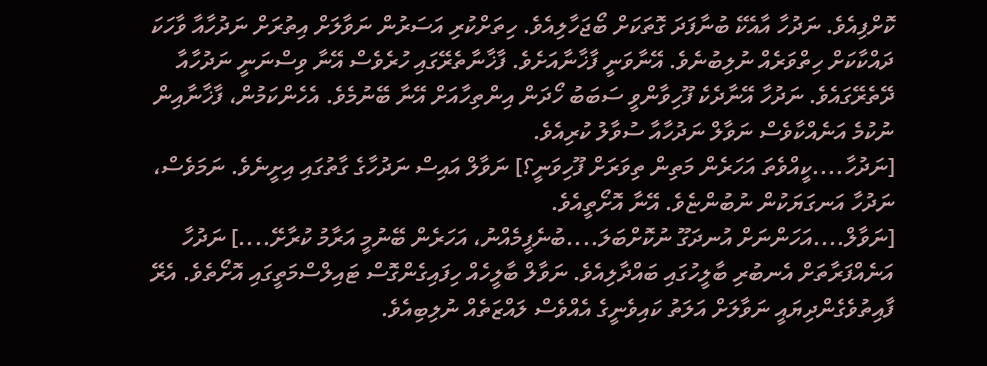ކޮށްފިއެވެ. ނަދުހާ އާއެކޭ ބުނާފަދަ ގޮތަކަށް ބޯޖަހާލިއެވެ. ހިތަށްކުރި އަސަރުން ނަވާލަށް އިތުރަށް ނަދުހާއާ ވާހަކަ ދައްކާކަށް ހިތްވަރެއް ނުލިބުނެވެ. އޭނާވަނީ ފާޚާނާއަށެވެ. ފާޚާނާތެރޭގައި ހުރެވެސް އޭނާ ވިސްނަނީ ނަދުހާއާ ދޭތެރޭގައެވެ. ނަދުހާ އޭނާދެކެ ފޫހިވާންވީ ސަބަބު ހޯދަން އިންތިހާއަށް އޭނާ ބޭނުމެވެ. އެހެންކަމުން، ފާޚާނާއިން ނުކުމެ އަނެއްކާވެސް ނަވާލް ނަދުހާއާ ސުވާލު ކުރިއެވެ.
[ނަދުހާ....ކީއްވެތަ އަހަރެން މަތިން ތިވަރަށް ފޫހިވަނީ؟] ނަވާލް އައިސް ނަދުހާގެ ގާތުގައި އިށީނެވެ. ނަމަވެސް، ނަދުހާ އަނގަޔަކުން ނުބުންޏެވެ. އޭނާ އޮށޯތީއެވެ.
[ނަވާލް....އަހަންނަށް އުނދަގޫ ނުކޮށްބަލަ....ބުނެފީމެއްނު، އަހަރެން ބޭނުމީ އަރާމު ކުރާށޭ....] ނަދުހާ އަނެއްފަރާތަށް އެނބުރި ބާލީހުގައި ބައްދާލިއެވެ. ނަވާލް ބާލީހެއް ހިފައިގެންގޮސް ޓައިލްސްމަތީގައި އޮށޯތެވެ. އެރޭ ފާއިތުވެގެންދިޔައީ ނަވާލަށް އަލަތު ކައިވެނީގެ އެއްވެސް ލައްޒަތެއް ނުލިބިއެވެ.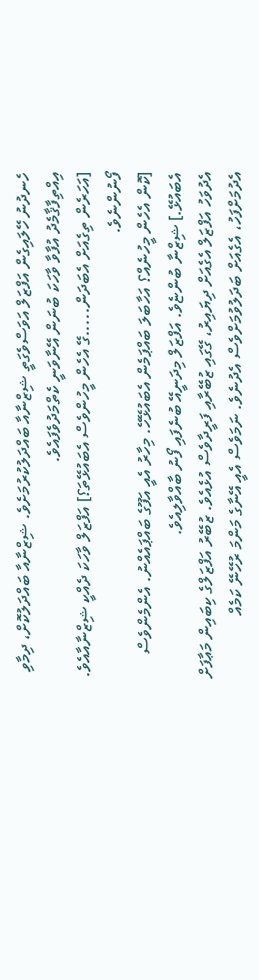ހެނދުނު ހޭލައިގެން އަފްޒަލް އަވަސްވެގަތީ ޝިޒްނާއާ ބައްދަލުކުރުމަށެވެ. ޝިޒްނާއާ ބައްދަލުކޮށް، ދިމާވި އިއްތިފާޤާމެދު އުފާވާ ވާހަކަ ބުނަން އޭނާވަނީ ކެތްމަދުވެފައެވެ.
[އަހަރެން ތިގެއަށް އެބަދަން.....ގޭ އެހެން މީހުންވެސް އެބައުޅޭތަ؟] އަފްޒަލް ވާހަކަ ދެއްކީ ޝިޒްނާއާއެވެ. ފޯނުންނެވެ.
[ކޮން އެހެން މީހުނެއް؟ އަހާބަލަ ބައްޕަމެން އެބައުޅޭހޭ. މިހާރު އެއީ އަފޫގެ ބައްޕައެއްނު. އެންމެންވެސް އެބައުޅޭ.] ޝިޒްނާ ބުންޏެވެ. އަފްޒަލް މިދަނީއޭ ބުނެފައި ފޯނު ބާއްވާލިއެވެ.
އެދުވަހު އަފްޒަލް އެގެއަށް ދިޔައިރު، ގޭގައި ޒުބޭރާއި ފަރީދާވެސް އުޅެއެވެ. ޒުބޭރު އަފްޒަލްގެ ކިބައިން މަޢާފަށް އެދުމަށްފަހު، އެގެއަށް ބަދަލުވުމަށްވެސް އެދުނެވެ. ނަމަވެސް އެއީ އޭނާގެ މަންމަ ރުހޭނޭ ކަމެއް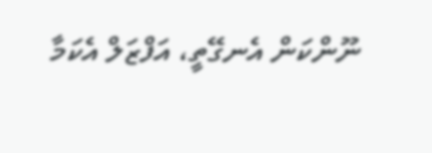ނޫންކަން އެނގޭތީ، އަފްޒަލް އެކަމާ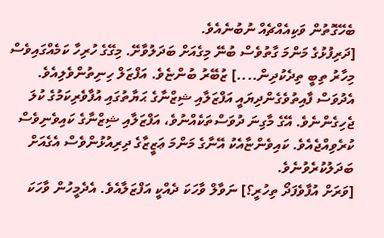ބެހޭގޮތުން ވަކިއެއްޗެއް ނުބުނެއެވެ.
[ދަރިފުޅުގެ މަންމަ ގާތުވެސް ބުނޭ މިގެއަށް ބަދަލުވާށޭ. މިގޭގެ ހުރިހާ ކަމެއްގައިވެސް މިހާރު ތިބީ ތިދެކުދިން....] ޒުބޭރު ބުންޏެވެ. އަފްޒަލް ހިނިތުންވެލިއެވެ.
އެދުވަސް ފާއިތުވެގެންދިޔައީ އަފްޒަލާއި ޝިޒްނާގެ ޙަޔާތުގައި އުފާވެރިކަމުގެ ކުލަ ޖެހިގެންނެވެ. އޭގެ މާގިނަ ދުވަސްތަކެއްނުވެ، އަފްޒަލާއި ޝިޒްނާގެ ކައިވެނިވެސް ކުރެވިއްޖެއެވެ. ކައިވެންޏާއެކު އޭނާގެ މަންމަ ޢަޒީޒާގެ ދިރިއުޅުންވެސް އެގެއަށް ބަދަލުކުރެވުނެވެ.
[ވަރަށް އުފާވެފަދޯ ތިހުރީ؟] ނަވާލް ވާހަކަ ދެއްކީ އަފްޒަލާއެވެ. އެދެމީހުން ވާހަކަ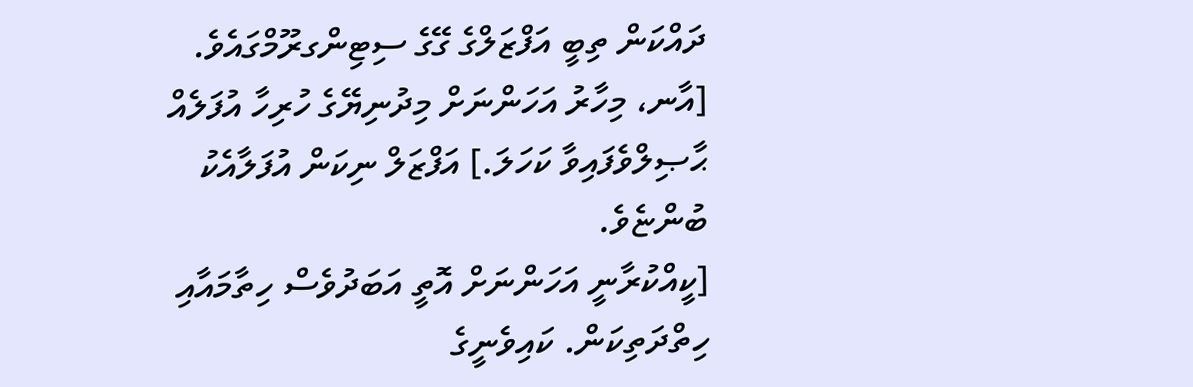ދައްކަން ތިބީ އަފްޒަލްގެ ގޭގެ ސިޓިންގރޫމްގައެވެ.
[އާނ، މިހާރު އަހަންނަށް މިދުނިޔޭގެ ހުރިހާ އުފަލެއް ޙާޞިލްވެފައިވާ ކަހަލަ.] އަފްޒަލް ނިކަން އުފަލާއެކު ބުންޏެވެ.
[ކީއްކުރާނީ އަހަންނަށް އޮތީ އަބަދުވެސް ހިތާމައާއި ހިތްދަތިކަން. ކައިވެނީގެ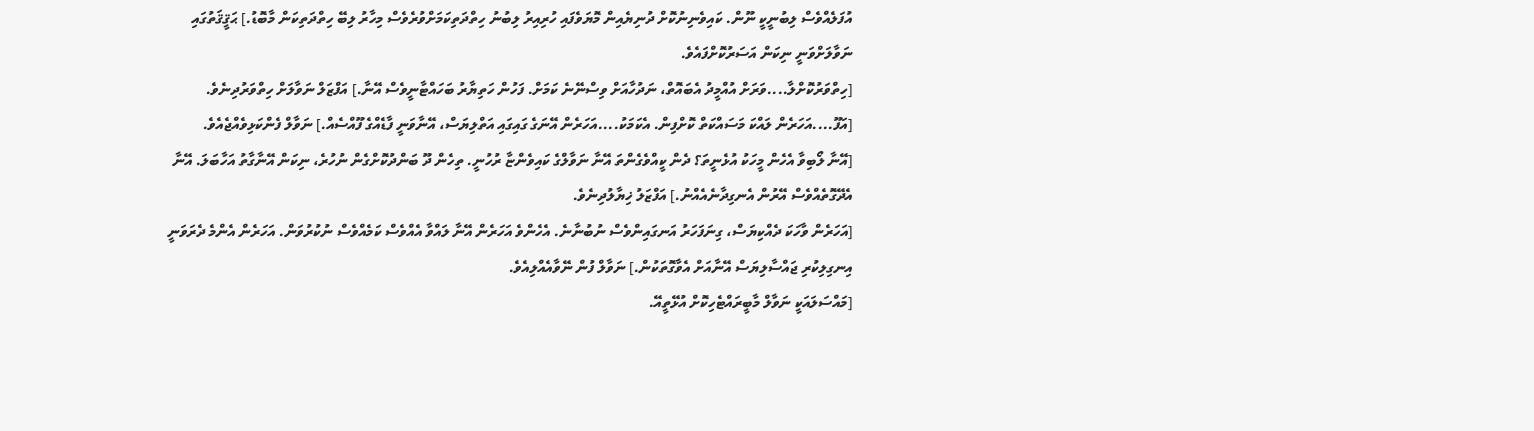އުފަލެއްވެސް ލިބުނީކީ ނޫން. ކައިވެނިނުކޮށް ދުނިޔެއިން މޮޔަވެފައި ހުރިއިރު ލިބުނު ހިތްދަތިކަމަށްވުރެވެސް މިހާރު ލިބޭ ހިތްދަތިކަން މާބޮޑު.] ޙަޤީޤަތުގައި ނަވާލަށްވަނީ ނިކަން އަސަރުކޮށްފައެވެ.
[ހިތްވަރުކޮށްލާ....ވަރަށް އުއްމީދު އެބައޮތް، ނަދުހާއަށް ވިސްނޭނެ ކަމަށް. ފަހުން ހަތިޔާރު ބަހައްޓާނީވެސް އޭނާ.] އަފްޒަލް ނަވާލަށް ހިތްވަރުދިނެވެ.
[އަފޫ....އަހަރެން ލައްކަ މަސައްކަތް ކޮށްފިން. އެކަމަކު....އަހަރެން އޭނަގެ ގައިގައި އަތްލިޔަސް، އޭނާވަނީ ފާޑެއްގެ ފޫއްސެއް.] ނަވާލް ފެންކަޅިވެއްޖެއެވެ.
[އޭނާ ލޯބިވާ އެހެން މީހަކު އުޅެނީތަ؟ ދެން ކީއްވެގެންތަ އޭނާ ނަވާލްގެ ކައިވެންޏާ ރުހުނީ. ތިހެން ދޫ ބަންދުކޮށްގެން ނުހުރެ، ނިކަން އޭނާގާތު އަހާބަލަ. އޭނާ އެދޭގޮތެއްވެސް އޭރުން އެނގިދާނެއެއްނު.] އަފްޒަލު ޚިޔާލުދިނެވެ.
[އަހަރެން ވާހަކަ ދެއްކިޔަސް، ގިނަފަހަރު އަނގައިންވެސް ނުބުނާނެ. އެހެންވެ އަހަރެން އޭނާ ލައްވާ އެއްވެސް ކަމެއްވެސް ނުކުރުވަން. އަހަރެން އެންމެ ދެރަވަނީ އިނގިލިކުރި ޖައްސާލިޔަސް އޭނާއަށް އެވާގޮތަކުން.] ނަވާލް ފުން ނޭވާއެއްލިއެވެ.
[މައްސަލައަކީ ނަވާލް މާބީރައްޓެހިކޮށް އުޅޭތީއޭ.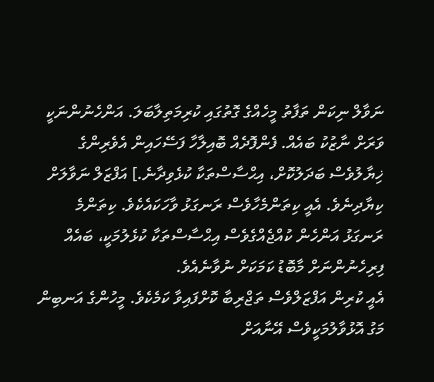ނަވާލް ނިކަން ތަފާތު މީހެއްގެ ގޮތުގައި ކުރިމަތިލާބަލަ. އަންހެނުންނަކީ ވަރަށް ނާޒުކު ބައެއް. ފެންފޮދެއް ބޮއިލާހާ ފަސޭހައިން އެވެރިންގެ ޚިޔާލުވެސް ބަދަލުކޮށް، އިޙްސާސްތަކާ ކުޅެވިދާނެ.] އަފްޒަލް ނަވާލަށް ކިޔާދިނެވެ. އެއީ ކިތަންމެހާވެސް ރަނގަޅު ވާހަކައެކެވެ. ކިތަންމެ ރަނގަޅު އަންހެން ކުއްޖެއްގެވެސް އިޙްސާސްތަކާ ކުޅެލުމަކީ، ބައެއް ފިރިހެނުންނަށް މާބޮޑު ކަމަކަށް ނުވާނެއެވެ.
އެއީ ކުރިން އަފްޒަލްވެސް ތަޖްރިބާ ކޮށްފައިވާ ކަމެކެވެ. މީހުންގެ އަނބިން މަގު އޮޅުވާލުމަކީވެސް އޭނާއަށް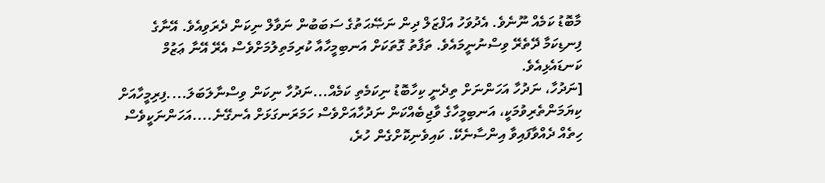މާބޮޑު ކަމެއް ނޫނެވެ. އެދުވަހު އަފްޒަލް ދިން ނަޞޭޙަތުގެ ސަބަބުން ނަވާލް ނިކަން ދެރަވިއެވެ. އޭނާގެ ފިނޑިކަމާ ދޭތެރޭ ވިސްނުނީމައެވެ. ތަފާތު ގޮތަކަށް އަނބިމީހާއާ ކުރިމަތިލުމަށްވެސް އެރޭ އޭނާ ޢަޒުމް ކަނޑައެޅިއެވެ.
[ނަދުހާ، ނަދުހާ އަހަންނަށް ތިދެނީ ކިހާބޮޑު ނިކަމެތި ކަމެއް...ނަދުހާ ނިކަން ވިސްނާލަބަލަ....ފިރިމީހާއަށް ކިޔަމަންތެރިވުމަކީ، އަނބިމީހާގެ ވާޖިބެއްކަން ނަދުހާއަށްވެސް ހަމަރަނގަޅަށް އެނގޭނެ....އަހަންނަކީވެސް ހިތެއް ދެއްވާފައިވާ އިންސާނެކޭ. ކައިވެނިކޮށްގެން ހުރެ،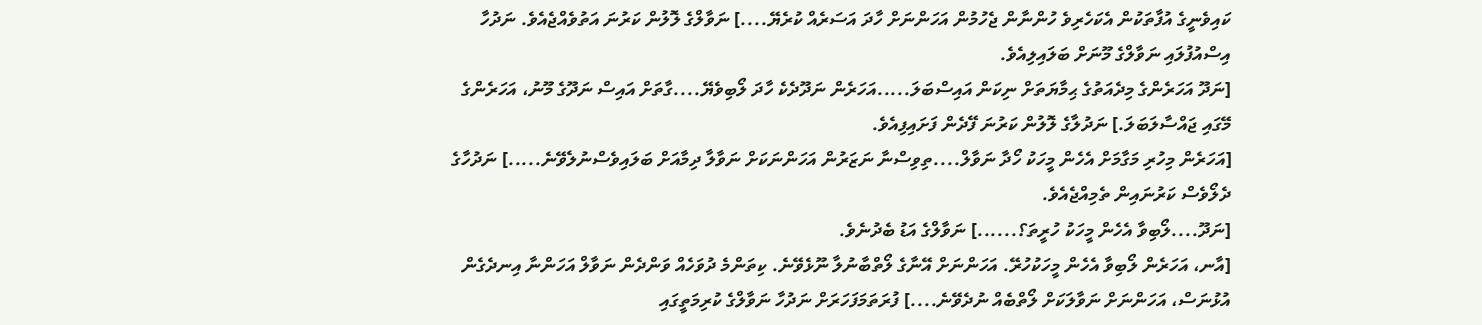ކައިވެނީގެ އުފާތަކުން އެކަހެރިވެ ހުންނާން ޖެހުމުން އަހަންނަށް ހާދަ އަސަރެއް ކުރެޔޭ....] ނަވާލްގެ ލޮލުން ކަރުނަ އަތުވެއްޖެއެވެ. ނަދުހާ އިސްއުފުލައި ނަވާލްގެ މޫނަށް ބަލައިލިއެވެ.
[ނަދޫ އަހަރެންގެ މިދެއަތުގެ ޙިމާޔަތަށް ނިކަން އައިސްބަލަ.....އަހަރެން ނަދޫދެކެ ހާދަ ލޯބިވެޔޭ....ގާތަށް އައިސް ނަދޫގެ މޫނު، އަހަރެންގެ މޭގައި ޖައްސާލަބަލަ.] ނަދުލާގެ ލޮލުން ކަރުނަ ފޭދެން ފަށައިފިއެވެ.
[އަހަރެން މިހުރި މަގާމަށް އެހެން މީހަކު ހޯދާ ނަވާލް....ތިވިސްނާ ނަޒަރުން އަހަންނަކަށް ނަވާލާ ދިމާއަށް ބަލައިވެސްނުލެވޭނެ.....] ނަދުހާގެ ދެލޯވެސް ކަރުނައިން ތެމިއްޖެއެވެ.
[ނަދޫ....ލޯބިވާ އެހެން މީހަކު ހުރީތަ؟......] ނަވާލްގެ އަޑު ބެދުނެވެ.
[އާނ، އަހަރެން ލޯބިވާ އެހެން މީހަކުހުރޭ. އަހަންނަށް އޭނާގެ ލޯތްބާނުލާ ނޫޅެވޭނެ. ކިތަންމެ ދުވަހެއް ވަންދެން ނަވާލް އަހަންނާ އިނދެގެން އުޅުނަސް، އަހަންނަށް ނަވާލަކަށް ލޯތްބެއް ނުދެވޭނެ....] ފުރަތަމަފަހަރަށް ނަދުހާ ނަވާލްގެ ކުރިމަތީގައި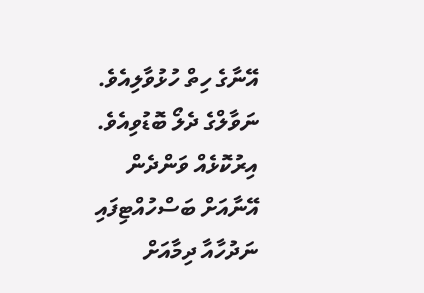އޭނާގެ ހިތް ހުޅުވާލިއެވެ. ނަވާލްގެ ދެލޯ ބޮޑުވިއެވެ. އިރުކޮޅެއް ވަންދެން އޭނާއަށް ބަސްހުއްޓިފައި ނަދުހާއާ ދިމާއަށް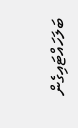ބަލަހައްޓައިގެން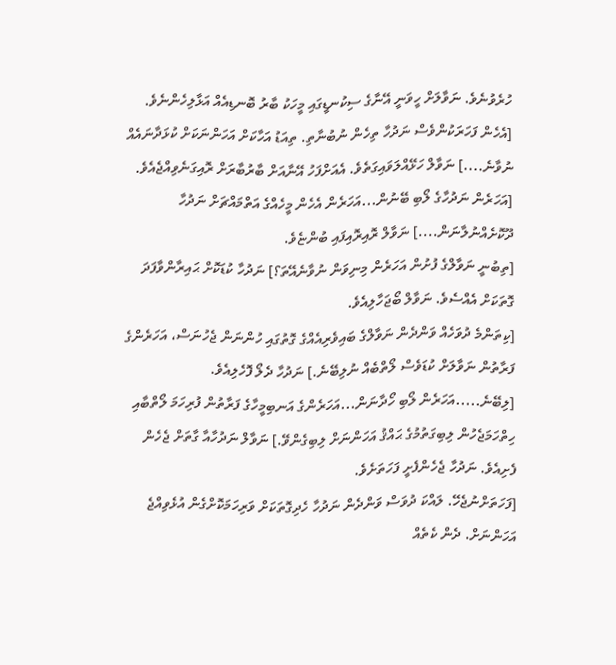ހުރެވުނެވެ. ނަވާލަށް ހީވަނީ އޭނާގެ ސިކުނޑީގައި މީހަކު ބާރު ބޮނޑިއެއް އަޅާލިހެންނެވެ.
[އެހެން ފަހަރަކުންވެސް ނަދުހާ ތިހެން ނުބުނާތި. ތިއަޑު އަހާކަށް އަހަންނަކަށް ކުޅަދާނައެއް ނުވާނެ....] ނަވާލް ހަޅޭއްލަވައިގަތެވެ. އެއަށްފަހު އޭނާއަށް ބާރުބާރަށް ރޮއިގަނެވިއްޖެއެވެ.
[އަހަރެން ނަދުހާގެ ލޯބި ބޭނުން...އަހަރެން އެހެން މީހެއްގެ އަތްމައްޗަށް ނަދުހާ ދޫކޮށެއްނުލާނަން....] ނަވާލް ރޮއިރޮއިފައި ބުންޏެވެ.
[ތިބުނީ ނަވާލްގެ ފުށުން އަހަރެން މިނިވަން ނުވާނެއޭތަ؟] ނަދުހާ ކުޑަކޮށް ޙައިރާންވާފަދަ ގޮތަކަށް އެއްސެވެ. ނަވާލް ބޯޖަހާލިއެވެ.
[ކިތަންމެ ދުވަހެއް ވަންދެން ނަވާލްގެ ބައިވެރިއެއްގެ ގޮތުގައި ހުންނަން ޖެހުނަސް، އަހަރެންގެ ފަރާތުން ނަވާލަށް ކުޑަވެސް ލޯތްބެއް ނުލިބޭނެ.] ނަދުހާ ދެލޯ ފޮހެލިއެވެ.
[ލިބޭނެ.....އަހަރެން ލޯބި ހޯދާނަން...އަހަރެންގެ އަނބިމީހާގެ ފަރާތުން ފުރިހަމަ ލޯތްބާއި ހިތްހަމަޖެހުން ލިބިގަތުމުގެ ޙައްޤު އަހަންނަށް ލިބިގެންވޭ.] ނަވާލް ނަދުހާއާ ގާތަށް ޖެހެން ފެށިއެވެ. ނަދުހާ ޖެހެންފެށީ ފަހަތަށެވެ.
[ފަހަތަށްނުޖެހޭ. ލައްކަ ދުވަސް ވަންދެން ނަދުހާ ހެދިގޮތަކަށް ވަރިހަމަކޮށްގެން އުޅެވިއްޖެ އަހަންނަށް. ދެން ކެތެއް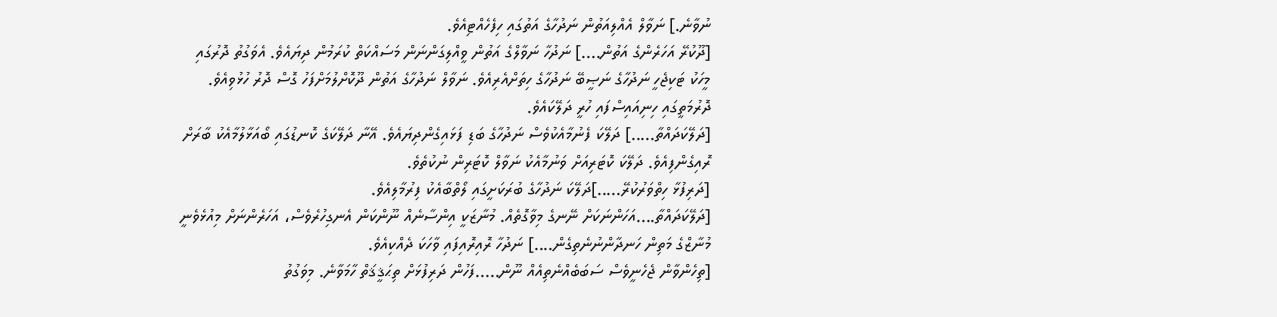ނުވާނެ.] ނަވާލް އެއްލިއަތުން ނަދުހާގެ އަތުގައި ހިފެހެއްޓިއެވެ.
[ދޫކުރޭ އަހަރެންގެ އަތުން....] ނަދުހާ ނަވާލްގެ އަތުން ވީއްލިގަންނަން މަސައްކަތް ކުރަމުން ދިޔައެވެ. އެވަގުތު ދޮރުގައި މީހަކު ޓަކިޖެހީ ނަދުހާގެ ނަޞީބޭ ނަދުހާގެ ހިތަށްއެރިއެވެ. ނަވާލް ނަދުހާގެ އަތުން ދޫކޮށްލުމަށްފަހު ގޮސް ދޮރު ހުޅުވިއެވެ. ދޮރުމަތީގައި ހިނިއައިސްފައި ހުރީ ދަލޭކައެވެ.
[ދަލޭކަދައްތާ.....] ދަލޭކަ ފެނުމާއެކުވެސް ނަދުހާގެ ބަޑި ފަޅައިގެންދިޔައެވެ. އޭނާ ދަލޭކަގެ ކޮނޑުގައި ބޯއަޅާލުމާއެކު ބާރަށް ރޮއިގެންފިއެވެ. ދަލޭކަ ކޮޓަރިއަށް ވަނުމާއެކު ނަވާލް ކޮޓަރިން ނުކުތެވެ.
[ދަރިފުޅާ ހިތްވަރުކުރޭ.....]ދަލޭކަ ނަދުހާގެ ބުރަކަށީގައި ލޯތްބާއެކު ފިރުމާލިއެވެ.
[ދަލޭކަދައްތާ....އަހަންނަކަށް ނޭނގެ މިވާގޮތެއް. މުނާޒަކީ އިންސާނެއް ނޫންކަން އެނގިހުރެވެސް، އަހަރެންނަށް މިއުޅެވެނީ މުނާޒްގެ މަތިން ހަނދާންނުނެތިގެން....] ނަދުހާ ރޮއިރޮއިފައި ވާހަކަ ދެއްކިއެވެ.
[ތިހެންވާން ޖެހެނީވެސް ސަބަބެއްނެތިއެއް ނޫން.....ފަހުން ދަރިފުޅަށް ތިޙަޤީޤަތް ހާމަވާނެ. މިވަގުތު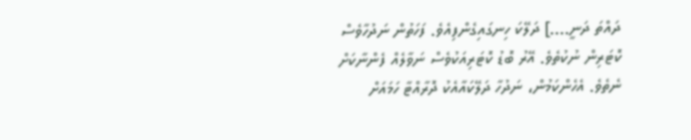ދައްތަ ދަނީ....] ދަލޭކަ ހިނގައިގެންފިއެވެ. ފަހަތުން ނަދުހާވެސް ކޮޓަރިން ނުކުތެވެ. އޭރު ބޮޑު ކޮޓަރިއަކުވެސް ނަވާލެއް ފެންނާކަށް ނެތެވެ. އެހެންކަމުން، ނަދުހާ ދަލޭކައާއެކު ދޮރާއްޓާ ހަމައަށް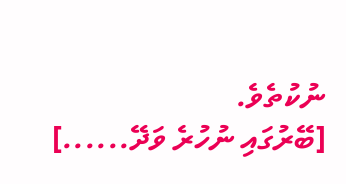ނުކުތެވެ.
[ބޭރުގައި ނުހުރެ ވަދޭ......]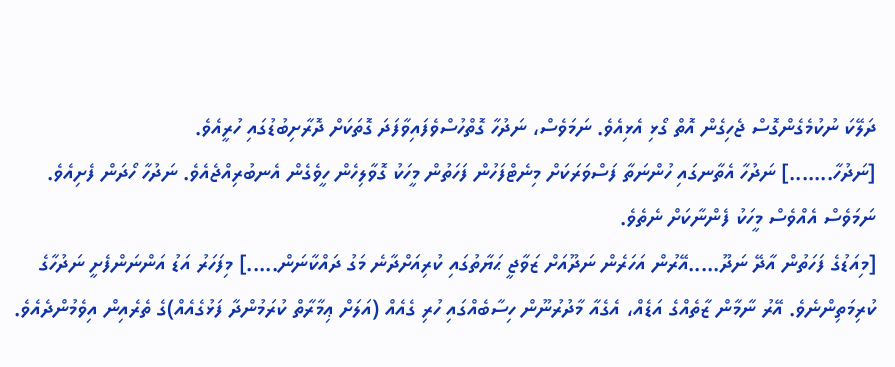ދަލޭކަ ނުކުމެގެންގޮސް ޖެހިގެން އޮތް ގޯޅި އެޅިއެވެ. ނަމަވެސް، ނަދުހާ ގޮތްހުސްވެފައިވާފަދަ ގޮތަކަށް ދޮރާށިބުޑުގައި ހުރީއެވެ.
[ނަދުހާ.......] ނަދުހާ އެތާނގައި ހުންނަތާ ފަސްވަރަކަށް މިނެޓްފަހުން ފަހަތުން މީހަކު ގޮވާލިހެން ހީވެގެން އެނބުރިއްޖެއެވެ. ނަދުހާ ހޯދަން ފެށިއެވެ. ނަމަވެސް އެއްވެސް މީހަކު ފެންނާކަށް ނެތެވެ.
[މިއަޑުގެ ފަހަތުން އާދޭ ނަދޫ.....އޭރުން އަހަރެން ނަދޫއަށް ޒަވާޖީ ޙަޔާތުގައި ކުރިއަށްދާނެ މަގު ދައްކާނަން.....] މިފަހަރު އަޑު އަންނަންފެށީ ނަދުހާގެ ކުރިމަތިންނެވެ. އޭރު ނާމާން ޒާތެއްގެ އަޑެއް، އެގެއާ މާދުރުނޫން ހިސާބެއްގައި ހުރި ގެއެއް (އަލަށް ޢިމާރާތް ކުރަމުންދާ ފަޅުގެއެއް)ގެ ތެރެއިން އިވެމުންދެއެވެ.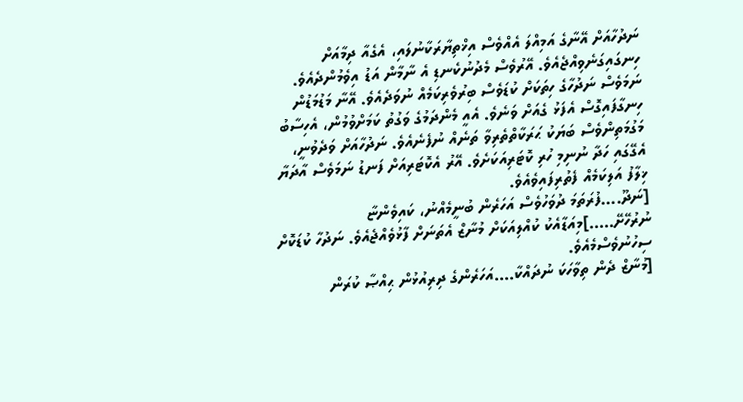ނަދުހާއަށް އޭނާގެ އަމިއްލަ އެއްވެސް އިޚްތިޔާރަކާނުލައި، އެގެއާ ދިމާއަށް ހިނގައިގަނެވިއްޖެއެވެ. އޭރުވެސް މެދުނުކެނޑި އެ ނާމާން އަޑު އިވެމުންދެއެވެ. ނަމަވެސް ނަދުހާގެ ހިތަކަށް ކުޑަވެސް ބިރުވެރިކަމެއް ނުވަދެއެވެ. އޭނާ މަޑުމަޑުން ހިނގާފައިގޮސް އެފަޅު ގެއަށް ވަނެވެ. އެއީ މެންދަމުގެ ވަގުތު ކަމަށްވުމުން، އެހިސާބު މަގުމަތިންވެސް ބަޔަކު ޙަރަކާތްތެރިވާ ތަނެއް ނުފެނެއެވެ. ނަދުހާއަށް ވަދެވުނީ، އެގޭގައި ހަދާ ނުނިމި ހުރި ކޮޓަރިއަކަށެވެ. އޭރު އެކޮޓަރިއަށް ފަނޑު ނަމަވެސް އާދަޔާ ޚިލާފު އަލިކަމެއް ފެތުރިފައިވެއެވެ.
[ނަދޫ....ފުރަތަމަ ދުވަހުވެސް އަހަރެން ބުނީމެއްނު، ކައިވެންޏާ ނުރުހޭށޭ.....]މިއަޑާއެކު ކުއްލިއަކަށް މުނާޒް އެތަނަށް ފާޅުވެއްޖެއެވެ. ނަދުހާ ކުޑަކޮށް ސިހުނުވެސްމެއެވެ.
[މުނާޒް ދެން ތިވާހަކަ ނުދައްކާ....އަހަރެންގެ ދިރިއުޅުން ޙިއްޞާ ކުރަން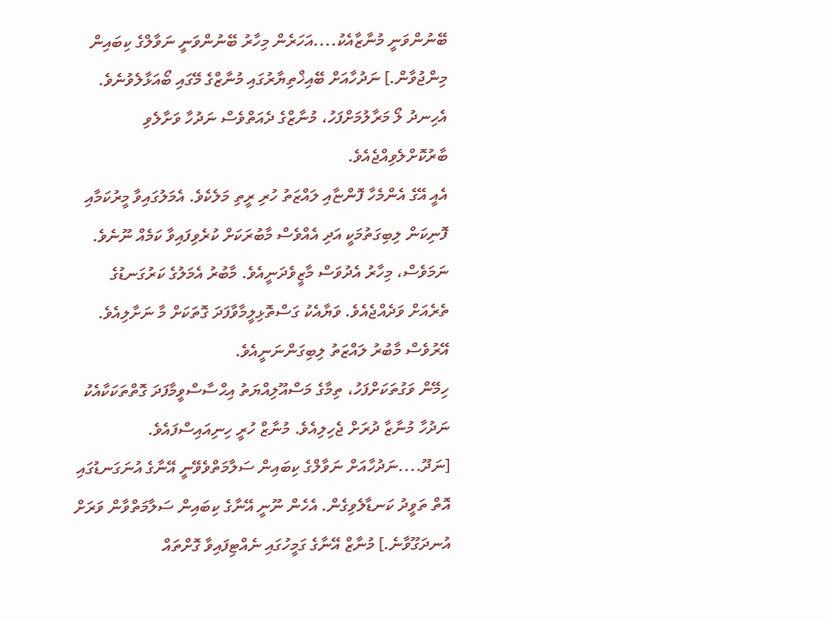ބޭނުންވަނީ މުނާޒާއެކު....އަހަރެން މިހާރު ބޭނުންވަނީ ނަވާލްގެ ކިބައިން މިންޖުވާން.] ނަދުހާއަށް ބޭއިޚްތިޔާރުގައި މުނާޒްގެ މޭގައި ބޯއަޅާލެވުނެވެ. އެހިނދު ލޯ މަރާލުމަށްފަހު، މުނާޒްގެ ދެއަތްވެސް ނަދުހާ ވަށާލެވި ބާރުކޮށްލެވިއްޖެއެވެ.
އެއީ އޭގެ އެންމެހާ ފޮންޏާއި ލައްޒަތު ހުރި ރީތި މަލެކެވެ. އެމަލުގައިވާ މީރުކަމާއި ފޮނިކަން ލިބިގަތުމަކީ އަދި އެއްވެސް މާބުރަކަށް ކުރެވިފައިވާ ކަމެއް ނޫނެވެ. ނަމަވެސް، މިހާރު އެދުވަސް މާޒީވެދަނީއެވެ. މާބުރު އެމަލުގެ ކަރުގަނޑުގެ ތެރެއަށް ވަދެއްޖެއެވެ. ވަޔާއެކު ގަސްތޮޅިލީމާވާފަދަ ގޮތަކަށް މާ ނަށާލިއެވެ. އޭރުވެސް މާބުރު ލައްޒަތު ލިބިގަންނަނީއެވެ.
ހިމޭން ވަގުތަކަށްފަހު، ތިމާގެ މަސްއޫލިއްޔަތު އިޙްސާސްވީމާފަދަ ގޮތްތަކަކާއެކު ނަދުހާ މުނާޒާ ދުރަށް ޖެހިލިއެވެ. މުނާޒް ހުރީ ހިނިއައިސްފައެވެ.
[ނަދޫ....ނަދުހާއަށް ނަވާލްގެ ކިބައިން ސަލާމަތްވެވޭނީ އޭނާގެ އުނަގަނޑުގައި އޮތް ތަވީދު ކަނޑާލެވިގެން. އެހެން ނޫނީ އޭނާގެ ކިބައިން ސަލާމަތްވާން ވަރަށް އުނދަގޫވާނެ.] މުނާޒް އޭނާގެ ގަމީހުގައި ނެއްޓިފައިވާ ގޮށްތައް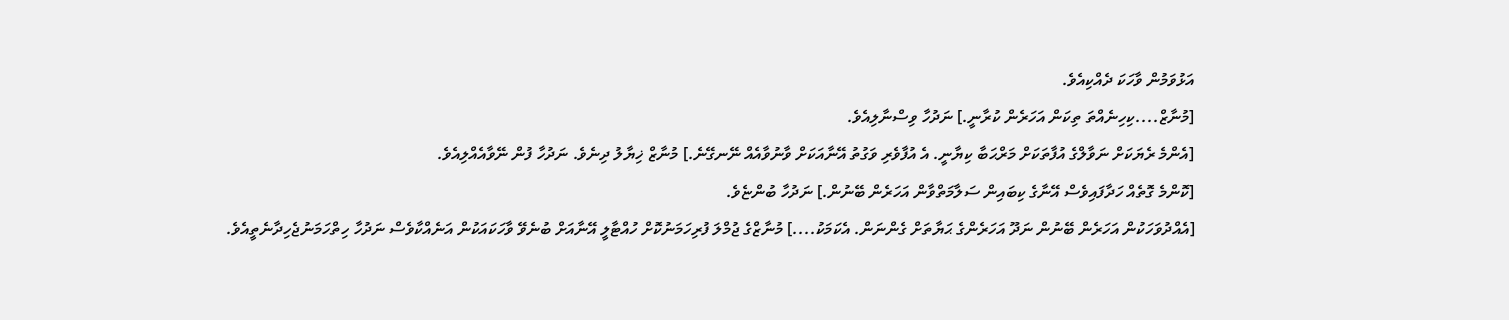އަޅުވަމުން ވާހަކަ ދެއްކިއެވެ.
[މުނާޒް....ކިހިނެއްތަ ތިކަން އަހަރެން ކުރާނީ.] ނަދުހާ ވިސްނާލިއެވެ.
[އެންމެ ރެޔަކަށް ނަވާލްގެ އުފާތަކަށް މަރްޙަބާ ކިޔާނީ. އެ އުފާވެރި ވަގުތު އޭނާއަކަށް ވާނުވާއެއް ނޭނގޭނެ.] މުނާޒް ޚިޔާލު ދިނެވެ. ނަދުހާ ފުން ނޭވާއެއްލިއެވެ.
[ކޮންމެ ގޮތެއް ހަދާފައިވެސް އޭނާގެ ކިބައިން ސަލާމަތްވާން އަހަރެން ބޭނުން.] ނަދުހާ ބުންޏެވެ.
[އެއްދުވަހަކުން އަހަރެން ބޭނުން ނަދޫ އަހަރެންގެ ޙަޔާތަށް ގެންނަން. އެކަމަކު....] މުނާޒްގެ ޖުމްލަ ފުރިހަމަނުކޮށް ހުއްޓާލީ އޭނާއަށް ބުނެވޭ ވާހަކައަކުން އަނެއްކާވެސް ނަދުހާ ހިތްހަމަނުޖެހިދާނެތީއެވެ.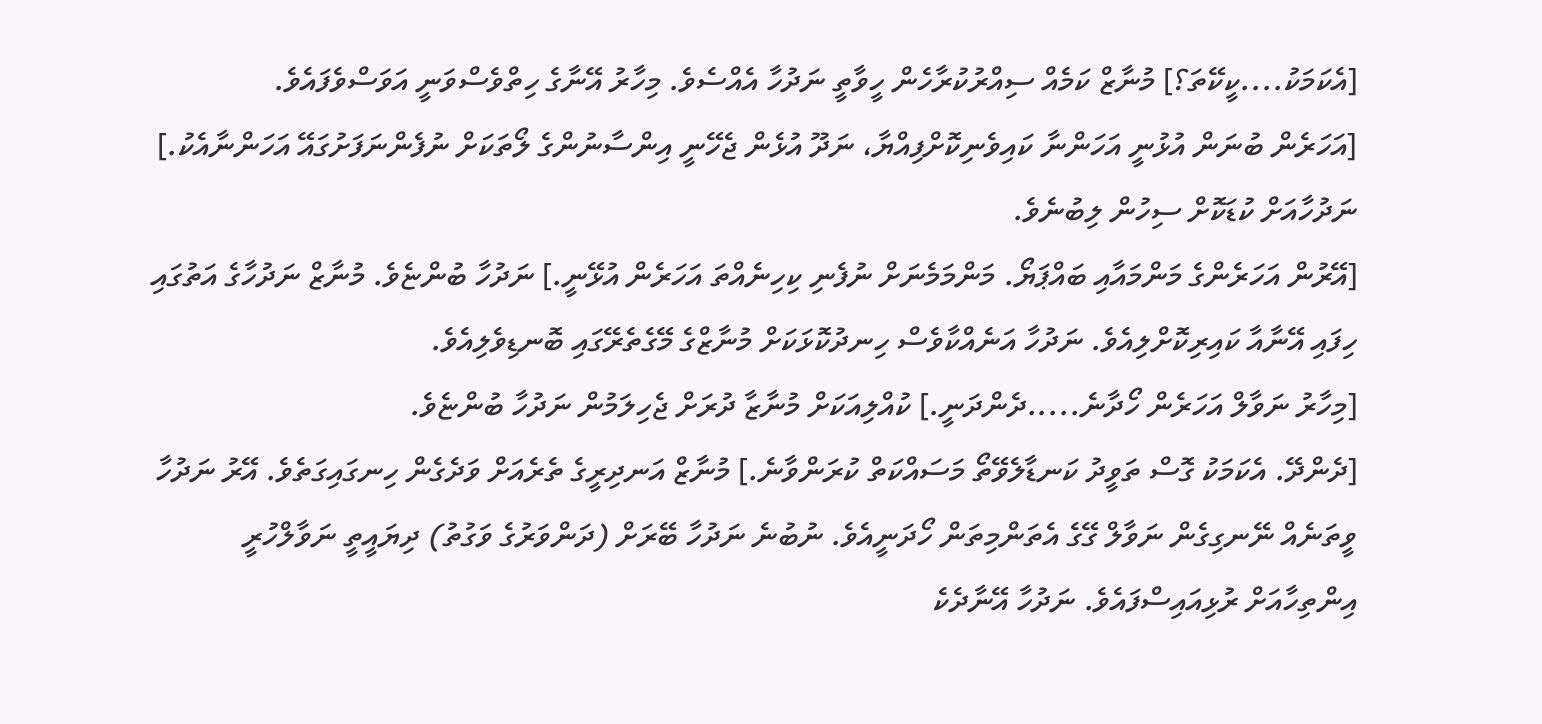[އެކަމަކު....ކީކޭތަ؟] މުނާޒް ކަމެއް ސިއްރުކުރާހެން ހީވާތީ ނަދުހާ އެއްސެވެ. މިހާރު އޭނާގެ ހިތްވެސްވަނީ އަވަސްވެފައެވެ.
[އަހަރެން ބުނަން އުޅުނީ އަހަންނާ ކައިވެނިކޮށްފިއްޔާ، ނަދޫ އުޅެން ޖެހޭނީ އިންސާނުންގެ ލޯތަކަށް ނުފެންނަފަށުގައޭ އަހަންނާއެކު.] ނަދުހާއަށް ކުޑަކޮށް ސިހުން ލިބުނެވެ.
[އޭރުން އަހަރެންގެ މަންމައާއި ބައްޕަޔޯ. މަންމަމެނަށް ނުފެނި ކިހިނެއްތަ އަހަރެން އުޅޭނީ.] ނަދުހާ ބުންޏެވެ. މުނާޒް ނަދުހާގެ އަތުގައި ހިފައި އޭނާއާ ކައިރިކޮށްލިއެވެ. ނަދުހާ އަނެއްކާވެސް ހިނދުކޮޅަކަށް މުނާޒްގެ މޭގެތެރޭގައި ބޮނޑިވެލިއެވެ.
[މިހާރު ނަވާލް އަހަރެން ހޯދާނެ.....ދެންދަނީ.] ކުއްލިއަކަށް މުނާޒާ ދުރަށް ޖެހިލަމުން ނަދުހާ ބުންޏެވެ.
[ދެންދޭ. އެކަމަކު ގޮސް ތަވީދު ކަނޑާލެވޭތޯ މަސައްކަތް ކުރަންވާނެ.] މުނާޒް އަނދިރީގެ ތެރެއަށް ވަދެގެން ހިނގައިގަތެވެ. އޭރު ނަދުހާ ވީތަނެއް ނޭނގިގެން ނަވާލް ގޭގެ އެތަންމިތަން ހޯދަނީއެވެ. ނުބުނެ ނަދުހާ ބޭރަށް (ދަންވަރުގެ ވަގުތު) ދިޔައީތީ ނަވާލްހުރީ އިންތިހާއަށް ރުޅިއައިސްފައެވެ. ނަދުހާ އޭނާދެކެ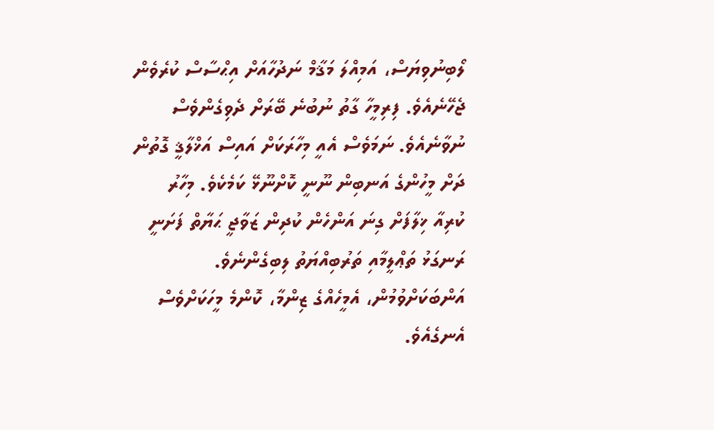ލޯބިނުވިޔަސް، އަމިއްލަ މަޤާމް ނަދުހާއަށް އިޙްސާސް ކުރެވެން ޖެހޭނެއެވެ. ފިރިމީހާ ގާތު ނުބުނެ ބޭރަށް ދެވިގެންވެސް ނުވާނެއެވެ. ނަމަވެސް އެއީ މިހާރަކަށް އައިސް އަޚްލާޤީ ގޮތުން ދަށް މީހުންގެ އަނބިން ނޫނީ ކޮށްނޫޅޭ ކަމެކެވެ. މިހާރު ކުރިއާ ޚިލާފަށް ގިނަ އަންހެން ކުދިން ޒަވާޖީ ޙަޔާތް ފަށަނީ ރަނގަޅު ތަޢްލީމާއި ތަރުބިއްޔަތު ލިބިގެންނެވެ. އަންބަކަށްވުމުން، އެމީހެއްގެ ޒިންމާ، ކޮންމެ މީހަކަށްވެސް އެނގެއެވެ.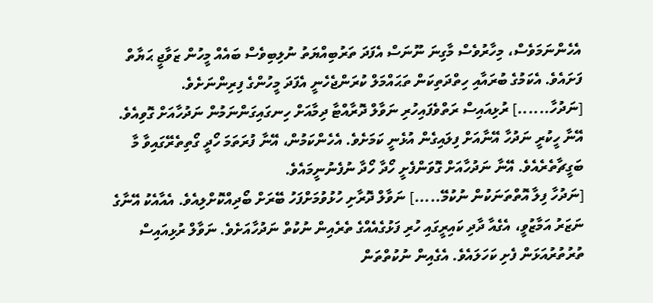އެހެންނަމަވެސް، މިހާރުވެސް މާގިނަ ނޫނަސް އެފަދަ ތަރުބިއްޔަތު ނުލިބިވެސް ބައެއް މީހުން ޒަވާޖީ ޙަޔާތް ފަށައެވެ. އެކަމުގެ ބުރައާއި ހިތްދަތިކަން ތަޙައްމަލް ކުރަންޖެހެނީ އެފަދަ މީހުންގެ ފިރިންނަށެވެ.
[ނަދުހާ......] ރުޅިއައިސް ރަތްވެފައިހުރި ނަވާލް ދޮރާއްޓާ ދިމާއަށް ހިނގައިގަންނަމުން ނަދުހާއަށް ގޮވިއެވެ. އޭނާ ހީކުރީ ނަދުހާ އޭނާއަށް ފިލައިގެން އުޅެނީ ކަމަށެވެ. އެހެންކަމުން، އޭނާ ފުރަތަމަ ހޯދީ ގޯތިތެރޭގައިވާ މާ ބަގީޗާތެރެއެވެ. އޭނާ ނަދުހާއަށް ގޮވަންފެށީ ހޯދާ ހޯދާ ނުފެނުނީމައެވެ.
[ނަދުހާ ފިލާ އޮތްތަނަކުން ނުކުމޭ.....] ނަވާލް ދޮރާށި ހުޅުވުމަށްފަހު ބޭރަށް ބޯދިއްކޮށްލިއެވެ. އެއާއެކު އޭނާގެ ނަޒަރު އަމާޒުވީ، އެގެއާ ދާދި ކައިރީގައި ހުރި ފަޅުގެއެއްގެ ތެރެއިން ނުކުތް ނަދުހާއަށެވެ. ނަވާލް ރުޅިއައިސް ތުރުތުރުއަޅަން ފެށި ކަހަލައެވެ. އެގެއިން ނުކުތްތަން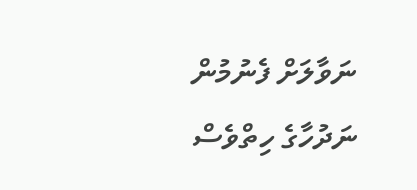ނަވާލަށް ފެނުމުން ނަދުހާގެ ހިތްވެސް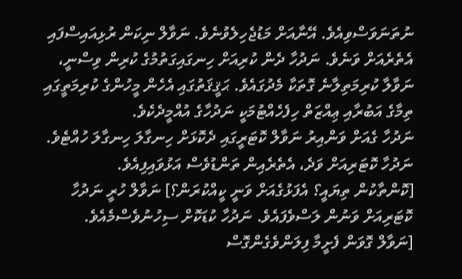ނުތަނަވަސްވިއެވެ. އޭނާއަށް މަޑުޖެހިލެވުނެވެ. ނަވާލް ނިކަން ރުޅިއައިސްފައި އެތެރެއަށް ވަނެވެ. ނަދުހާ ދެން ކުރިއަށް ހިނގައިގަތުމުގެ ކުރިން ވިސްނީ، ނަވާލާ ކުރިމަތިލާނެ ގޮތަކާ މެދުގައެވެ. ޙަޤީޤަތުގައި އެހެން މީހުންގެ ކުރިމަތީގައި ތިމާގެ އަބުރާއި ޢިއްޒަތް ހިފެހެއްޓުމަކީ ނަދުހާގެ އުއްމީދެކެވެ.
ނަދުހާ ގެއަށް ވަންއިރު ނަވާލް ކޮޓަރީގައި ދެކޮޅަށް ހިނގާލަ ހިނގާލަ ހުއްޓެވެ. ނަދުހާ ކޮޓަރިއަށް ވަދެ، އެތެރެއިން ތަންޑުވެސް އަޅުވައިފިއެވެ.
[ކޮންތާކުން ތިޔައީ؟ އެފަޅުގެއަށް ވަނީ ކީއްކުރަން؟] ނަވާލް ހުރީ ނަދުހާ ކޮޓަރިއަށް ވަނުން ލަސްވެފައެވެ. ނަދުހާ ކުޑަކޮށް ސިހުނުވެސްމެއެވެ.
[ނަވާލް ގޮވަން ފެށީމާ ފިލަންވެގެންގޮސް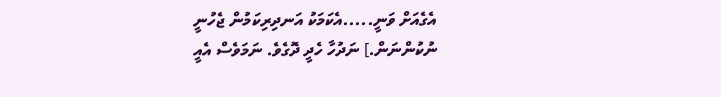އެގެއަށް ވަނީ.....އެކަމަކު އަނދިރިކަމުން ޖެހުނީ ނުކުންނަން.] ނަދުހާ ހެދީ ދޮގެވެ. ނަމަވެސް އެއީ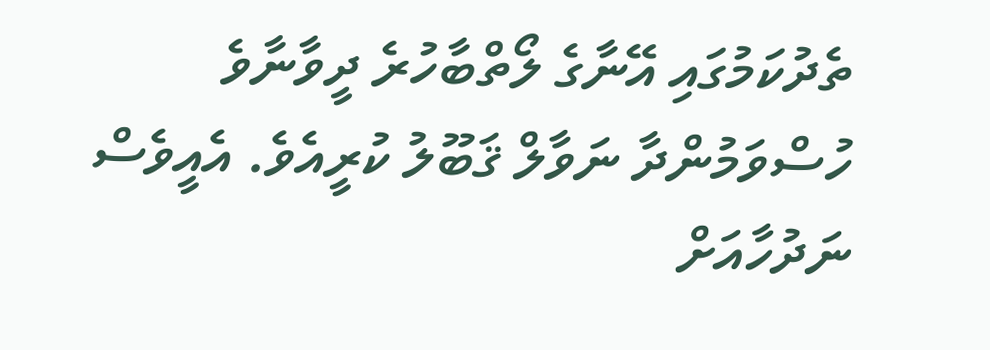ތެދުކަމުގައި އޭނާގެ ލޯތްބާހުރެ ދީވާނާވެ ހުސްވަމުންދާ ނަވާލް ޤަބޫލު ކުރީއެވެ. އެއީވެސް ނަދުހާއަށް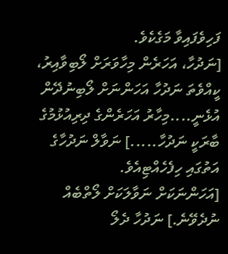ފަހިވެފައިވާ މަގެކެވެ.
[ނަދުހާ، އަހަރެން މިހާވަރަށް ލޯބިވާއިރު، ކީއްވެތަ ނަދުހާ އަހަންނަށް ލޯބިނުދޭން އުޅެނީ....މިހާރު އަހަރެންގެ ދިރިއުޅުމުގެ ބާރަކީ ނަދުހާ.....] ނަވާލް ނަދުހާގެ އަތުގައި ހިފެހެއްޓިއެވެ.
[އަހަންނަކަށް ނަވާލަކަށް ލޯތްބެއް ނުދެވޭނެ.] ނަދުހާ ދެލޯ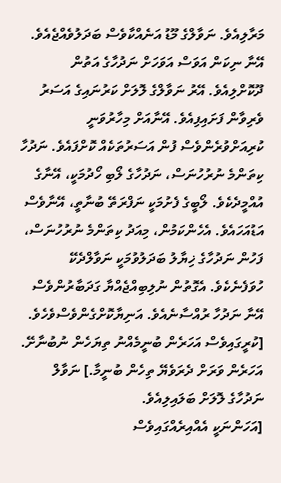މަރާލިއެވެ. ނަވާލްގެ މޫޑު އަނެއްކާވެސް ބަދަލުވެއްޖެއެވެ. އޭނާ ނިކަން އަވަސް އަވަހަށް ނަދުހާގެ އަތުން ދޫކޮށްލިއެވެ. އޭރު ނަވާލްގެ ލޮލަށް ކަރުނައިގެ އަސަރު ވެރިވާން ފަށައިފިއެވެ. އޭނާއަށް މިހާރުވަނީ ކުރިއަށްވުރެންވެސް ފުން އަސަރުތަކެއް ކޮށްފައެވެ. ނަދުހާ ކިތަންމެ ނުރުހުނަސް، ނަދުހާގެ ލޯބި ހޯދުމަކީ، އޭނާގެ އުއްމީދެކެވެ. ލޯބީގެ ފެށުމަކީ ނަފްރަތޭ ބުނާތީ، އޭނާވެސް އަޑުއަހައެވެ. އެހެންކަމުން، މިއަދު ކިތަންމެ ނުރުހުނަސް، ފަހުން ނަދުހާގެ ޚިޔާލު ބަދަލުވުމަކީ ނަވާލްދެކޭ ހުވަފެނެކެވެ. އެގޮތުން ނުލިބިއްޖެއްޔާ ގަދަބާރުންވެސް އޭނާ ނަދުހާ ރުއްސާނެއެވެ. އަނިޔާކޮށްގެންވެސްވެހެވެ.
[ކުރީގައިވެސް އަހަރެން ބުނީމެއްނު ތިޔަހެން ނުބުނާށޭ. އަހަރެން ވަރަށް ދެރަވެޔޭ ތިހެން ބުނީމާ.] ނަވާލް ނަދުހާގެ ލޮލަށް ބަލައިލިއެވެ.
[އަހަންނަކީ އެއްއިރެއްގައިވެސް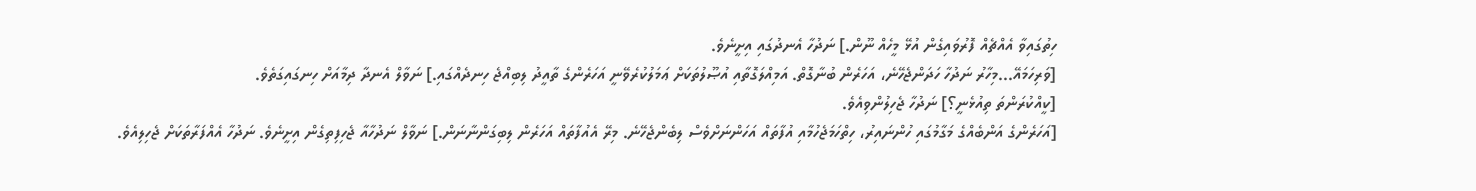ހިތުގައިވާ އެއްޗެއް ފޮރުވައިގެން އުޅޭ މީހެއް ނޫން.] ނަދުހާ އެނދުގައި އިށީނެވެ.
[ވަރިހަމައޭ...މިހާރު ނަދުހާ ހަދަންޖެހޭނެ، އަހަރެން ބުނާގޮތް. އަމިއްލަގޮތާއި އުޞޫލުތަކަށް ޢަމަލުކުރެވޭނީ އަހަރެންގެ ތާއީދު ލިބިއްޖެ ހިނދެއްގައި.] ނަވާލް އެނދާ ދިމާއަށް ހިނގައިގަތެވެ.
[ކީއްކުރަންތަ ތިއުޅެނީ؟] ނަދުހާ ޖެހިލުންވިއެވެ.
[އަހަރެންގެ އަންބެއްގެ މަގާމުގައި ހުންނައިރު، ހިތްހަމަޖެހުމާއި އުފާތައް އަހަންނަށްވެސް ލިބެންޖެހޭނެ. މިރޭ އެއުފާތައް އަހަރެން ލިބިގަންނާނަން.] ނަވާލް ނަދުހާއާ ޖެހިފިތިގެން އިށީނެވެ. ނަދުހާ އެއްފަރާތަކަށް ޖެހިލިއެވެ.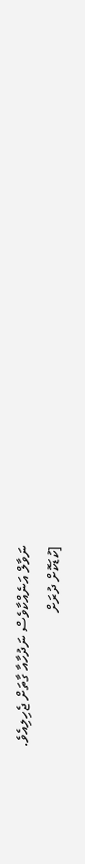ނަވާލް އަނެއްކާވެސް ނަދުހާއާ ގާތަށް ޖެހިލިއެވެ.
[ކުޑަކޮށް ދުރަށް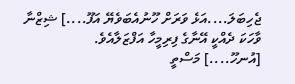ޖެހިބަލަ....އަޅެ ވަރަށް ހޫނުއެބަވެޔޭ އަފޫ....] ޝިޒްނާ ވާހަކަ ދެއްކީ އޭނާގެ ފިރިމީހާ އަފްޒަލާއެވެ.
[އުނހޫ....] މަސްތީ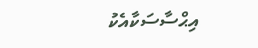އިޙްސާސަކާއެކު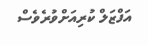އަފްޒަލް ކުރިއަށްވުރެވެސް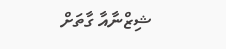ޝިޒްނާއާ ގާތަށް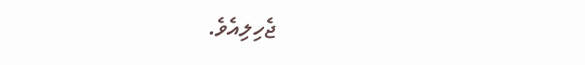ޖެހިލިއެވެ.